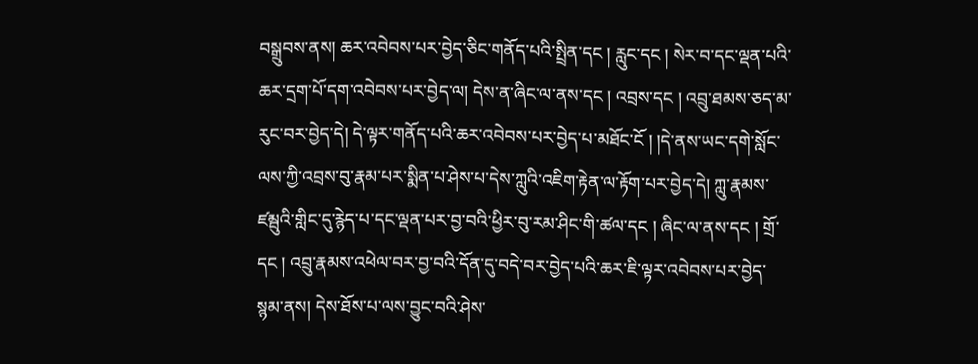བསྒྲུབས་ནས། ཆར་འབེབས་པར་བྱེད་ཅིང་གནོད་པའི་སྤྲིན་དང ། རླུང་དང ། སེར་བ་དང་ལྡན་པའི་ཆར་དྲག་པོ་དག་འབེབས་པར་བྱེད་ལ། དེས་ན་ཞིང་ལ་ནས་དང ། འབྲས་དང ། འབྲུ་ཐམས་ཅད་མ་རུང་བར་བྱེད་དེ། དེ་ལྟར་གནོད་པའི་ཆར་འབེབས་པར་བྱེད་པ་མཐོང་ངོ ། །དེ་ནས་ཡང་དགེ་སློང་ལས་ཀྱི་འབྲས་བུ་རྣམ་པར་སྨིན་པ་ཤེས་པ་དེས་ཀླུའི་འཇིག་རྟེན་ལ་རྟོག་པར་བྱེད་དེ། ཀླུ་རྣམས་ཛམྦུའི་གླིང་དུ་རྙེད་པ་དང་ལྡན་པར་བྱ་བའི་ཕྱིར་བུ་རམ་ཤིང་གི་ཚལ་དང ། ཞིང་ལ་ནས་དང ། གྲོ་དང ། འབྲུ་རྣམས་འཕེལ་བར་བྱ་བའི་དོན་དུ་བདེ་བར་བྱེད་པའི་ཆར་ཇི་ལྟར་འབེབས་པར་བྱེད་སྙམ་ནས། དེས་ཐོས་པ་ལས་བྱུང་བའི་ཤེས་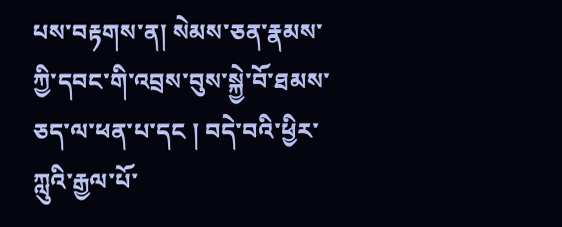པས་བརྟགས་ན། སེམས་ཅན་རྣམས་ཀྱི་དབང་གི་འབྲས་བུས་སྐྱེ་བོ་ཐམས་ཅད་ལ་ཕན་པ་དང ། བདེ་བའི་ཕྱིར་ཀླུའི་རྒྱལ་པོ་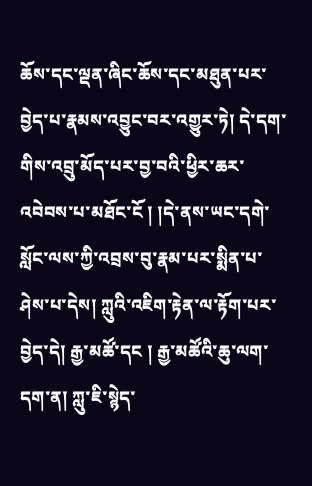ཆོས་དང་ལྡན་ཞིང་ཆོས་དང་མཐུན་པར་བྱེད་པ་རྣམས་འབྱུང་བར་འགྱུར་ཏེ། དེ་དག་གིས་འབྲུ་མོད་པར་བྱ་བའི་ཕྱིར་ཆར་འབེབས་པ་མཐོང་ངོ ། །དེ་ནས་ཡང་དགེ་སློང་ལས་ཀྱི་འབྲས་བུ་རྣམ་པར་སྨིན་པ་ཤེས་པ་དེས། ཀླུའི་འཇིག་རྟེན་ལ་རྟོག་པར་བྱེད་དེ། རྒྱ་མཚོ་དང ། རྒྱ་མཚོའི་ཆུ་ལག་དག་ན། ཀླུ་ཇི་སྙེད་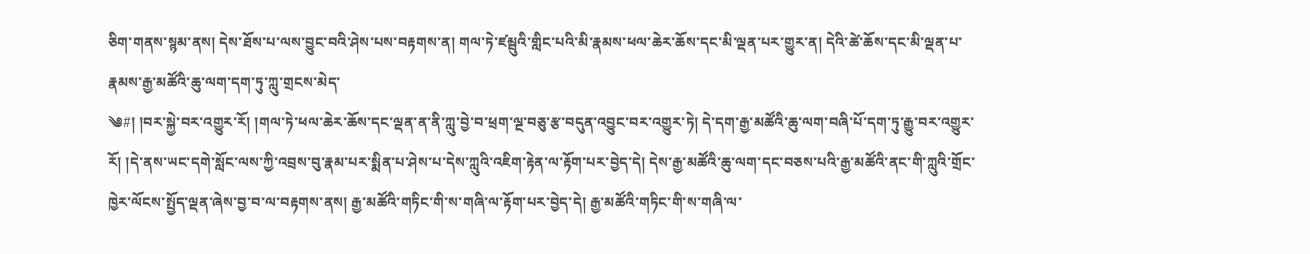ཅིག་གནས་སྙམ་ནས། དེས་ཐོས་པ་ལས་བྱུང་བའི་ཤེས་པས་བརྟགས་ན། གལ་ཏེ་ཛམྦུའི་གླིང་པའི་མི་རྣམས་ཕལ་ཆེར་ཆོས་དང་མི་ལྡན་པར་གྱུར་ན། དེའི་ཚེ་ཆོས་དང་མི་ལྡན་པ་རྣམས་རྒྱ་མཚོའི་ཆུ་ལག་དག་ཏུ་ཀླུ་གྲངས་མེད་
༄#། །བར་སྐྱེ་བར་འགྱུར་རོ། །གལ་ཏེ་ཕལ་ཆེར་ཆོས་དང་ལྡན་ན་ནི་ཀླུ་བྱེ་བ་ཕྲག་ལྔ་བཅུ་རྩ་བདུན་འབྱུང་བར་འགྱུར་ཏེ། དེ་དག་རྒྱ་མཚོའི་ཆུ་ལག་བཞི་པོ་དག་ཏུ་རྒྱུ་བར་འགྱུར་རོ། །དེ་ནས་ཡང་དགེ་སློང་ལས་ཀྱི་འབྲས་བུ་རྣམ་པར་སྨིན་པ་ཤེས་པ་དེས་ཀླུའི་འཇིག་རྟེན་ལ་རྟོག་པར་བྱེད་དེ། དེས་རྒྱ་མཚོའི་ཆུ་ལག་དང་བཅས་པའི་རྒྱ་མཚོའི་ནང་གི་ཀླུའི་གྲོང་ཁྱེར་ལོངས་སྤྱོད་ལྡན་ཞེས་བྱ་བ་ལ་བརྟགས་ནས། རྒྱ་མཚོའི་གཏིང་གི་ས་གཞི་ལ་རྟོག་པར་བྱེད་དེ། རྒྱ་མཚོའི་གཏིང་གི་ས་གཞི་ལ་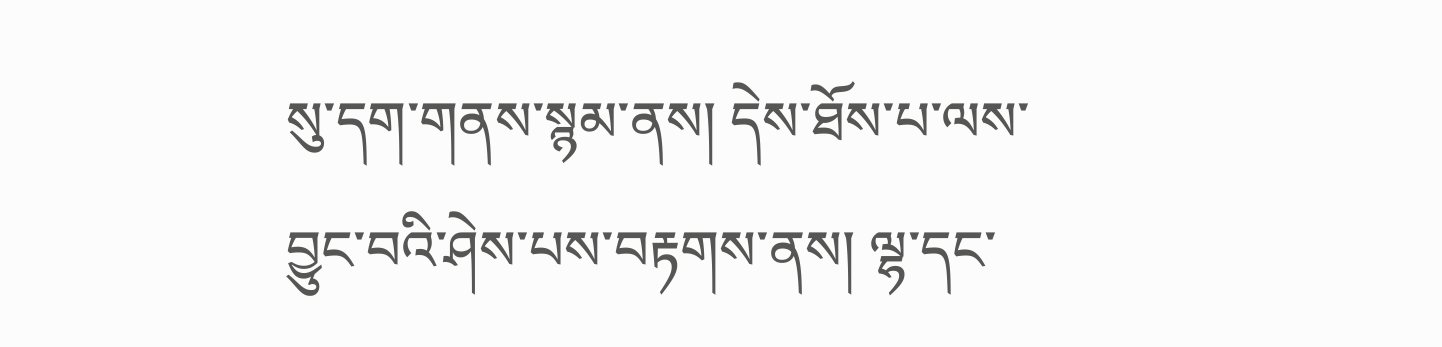སུ་དག་གནས་སྙམ་ནས། དེས་ཐོས་པ་ལས་བྱུང་བའི་ཤེས་པས་བརྟགས་ནས། ལྷ་དང་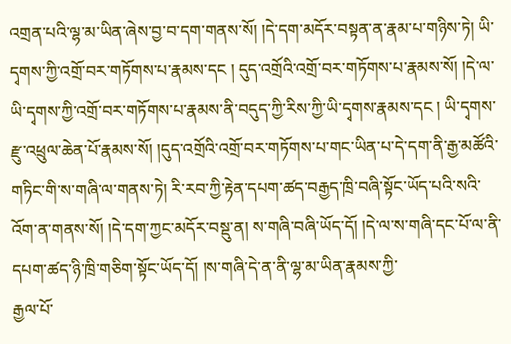འགྲན་པའི་ལྷ་མ་ཡིན་ཞེས་བྱ་བ་དག་གནས་སོ། །དེ་དག་མདོར་བསྟན་ན་རྣམ་པ་གཉིས་ཏེ། ཡི་དྭགས་ཀྱི་འགྲོ་བར་གཏོགས་པ་རྣམས་དང ། དུད་འགྲོའི་འགྲོ་བར་གཏོགས་པ་རྣམས་སོ། །དེ་ལ་ཡི་དྭགས་ཀྱི་འགྲོ་བར་གཏོགས་པ་རྣམས་ནི་བདུད་ཀྱི་རིས་ཀྱི་ཡི་དྭགས་རྣམས་དང ། ཡི་དྭགས་རྫུ་འཕྲུལ་ཆེན་པོ་རྣམས་སོ། །དུད་འགྲོའི་འགྲོ་བར་གཏོགས་པ་གང་ཡིན་པ་དེ་དག་ནི་རྒྱ་མཚོའི་གཏིང་གི་ས་གཞི་ལ་གནས་ཏེ། རི་རབ་ཀྱི་རྟེན་དཔག་ཚད་བརྒྱད་ཁྲི་བཞི་སྟོང་ཡོད་པའི་སའི་འོག་ན་གནས་སོ། །དེ་དག་ཀྱང་མདོར་བསྡུ་ན། ས་གཞི་བཞི་ཡོད་དོ། །དེ་ལ་ས་གཞི་དང་པོ་ལ་ནི་དཔག་ཚད་ཉི་ཁྲི་གཅིག་སྟོང་ཡོད་དོ། །ས་གཞི་དེ་ན་ནི་ལྷ་མ་ཡིན་རྣམས་ཀྱི་
རྒྱལ་པོ་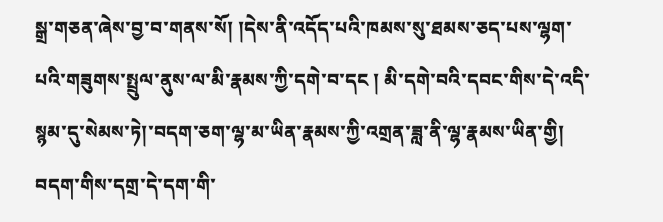སྒྲ་གཅན་ཞེས་བྱ་བ་གནས་སོ། །དེས་ནི་འདོད་པའི་ཁམས་སུ་ཐམས་ཅད་པས་ལྷག་པའི་གཟུགས་སྤྲུལ་ནུས་ལ་མི་རྣམས་ཀྱི་དགེ་བ་དང ། མི་དགེ་བའི་དབང་གིས་དེ་འདི་སྙམ་དུ་སེམས་ཏེ།་བདག་ཅག་ལྷ་མ་ཡིན་རྣམས་ཀྱི་འགྲན་ཟླ་ནི་ལྷ་རྣམས་ཡིན་གྱི། བདག་གིས་དགྲ་དེ་དག་གི་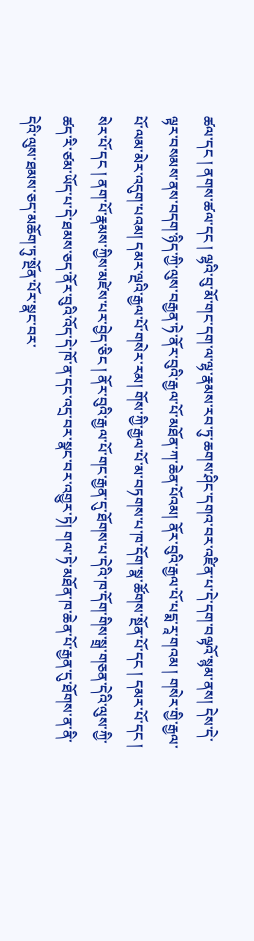ཚལ་དང ། ནགས་ཚལ་དང ། ལྷའི་བུ་མོ་གང་དག་ལ་ལྷ་རྣམས་རབ་ཏུ་ཆགས་ཤིང་དགའ་བར་འཛིན་པ་དེ་དག་བལྟའོ་སྙམ་ནས། དེས་དེ་ལྟར་བསམས་ནས་བདག་ཉིད་ཀྱི་ལུས་བརྒྱན་ཏེ་ནོར་བུའི་རྒྱལ་པོ་མཐོན་ཀ་ཆེན་པོའམ། ནོར་བུའི་རྒྱལ་པོ་པདྨ་རཱ་གའམ ། གསེར་གྱི་རྒྱལ་པོ་ལམ་མེར་འདུག་པའམ། དམར་ལྔའི་རྒྱལ་པོ་གསེར་རམ། གོས་ཀྱི་རྒྱལ་པོ་མ་བཏགས་པ་ཁ་དོག་སྣ་ཚོགས་སྔོན་པོ་དང ། དམར་པོ་དང ། སེར་པོ་དང ། ནག་པོ་རྣམས་ཀྱིས་མཛེས་པར་བྱེད་ཅིང ། ནོར་བུའི་རྒྱལ་པོ་གང་རྒྱན་དུ་ཐོགས་པ་དེའི་ཁ་དོག་གིས་སྒྲ་གཅན་དེའི་ལུས་ཀྱི་ཚད་རི་ཙམ་ཡོད་པ་དེ་ཐམས་ཅད་ནོར་བུའི་འོད་དེ་ཁོ་ན་དང་འདྲ་བར་སྣང་བར་འགྱུར་ཏེ། གལ་ཏེ་མཐོན་ཁ་ཆེན་པོ་རྒྱན་དུ་ཐོགས་ན་ནི་དེའི་ལུས་ཐམས་ཅད་མཆོག་ཏུ་སྔོན་པོར་སྣང་བར་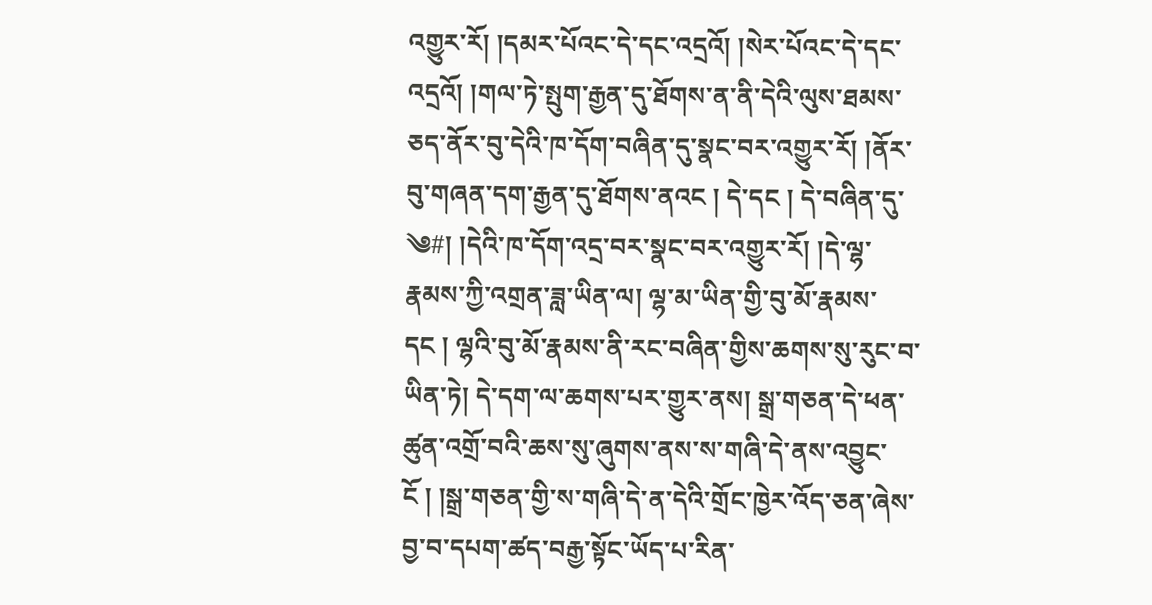འགྱུར་རོ། །དམར་པོའང་དེ་དང་འདྲའོ། །སེར་པོའང་དེ་དང་འདྲའོ། །གལ་ཏེ་སྤུག་རྒྱན་དུ་ཐོགས་ན་ནི་དེའི་ལུས་ཐམས་ཅད་ནོར་བུ་དེའི་ཁ་དོག་བཞིན་དུ་སྣང་བར་འགྱུར་རོ། །ནོར་བུ་གཞན་དག་རྒྱན་དུ་ཐོགས་ནའང ། དེ་དང ། དེ་བཞིན་དུ་
༄#། །དེའི་ཁ་དོག་འདྲ་བར་སྣང་བར་འགྱུར་རོ། །དེ་ལྷ་རྣམས་ཀྱི་འགྲན་ཟླ་ཡིན་ལ། ལྷ་མ་ཡིན་གྱི་བུ་མོ་རྣམས་དང ། ལྷའི་བུ་མོ་རྣམས་ནི་རང་བཞིན་གྱིས་ཆགས་སུ་རུང་བ་ཡིན་ཏེ། དེ་དག་ལ་ཆགས་པར་གྱུར་ནས། སྒྲ་གཅན་དེ་ཕན་ཚུན་འགྲོ་བའི་ཆས་སུ་ཞུགས་ནས་ས་གཞི་དེ་ནས་འབྱུང་ངོ ། །སྒྲ་གཅན་གྱི་ས་གཞི་དེ་ན་དེའི་གྲོང་ཁྱེར་འོད་ཅན་ཞེས་བྱ་བ་དཔག་ཚད་བརྒྱ་སྟོང་ཡོད་པ་རིན་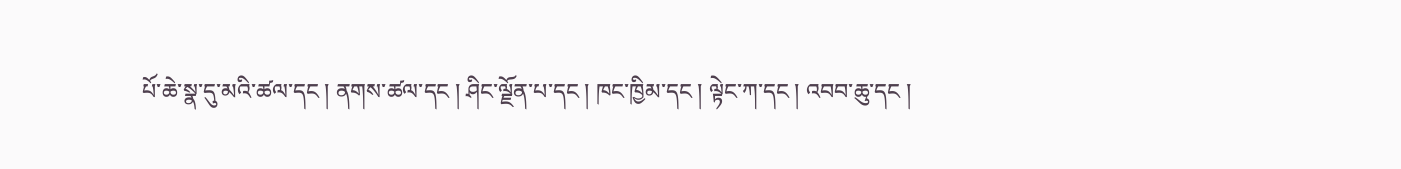པོ་ཆེ་སྣ་དུ་མའི་ཚལ་དང ། ནགས་ཚལ་དང ། ཤིང་ལྗོན་པ་དང ། ཁང་ཁྱིམ་དང ། ལྟེང་ཀ་དང ། འབབ་ཆུ་དང །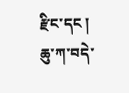རྫིང་དང ། ཆུ་ཀ་བདེ་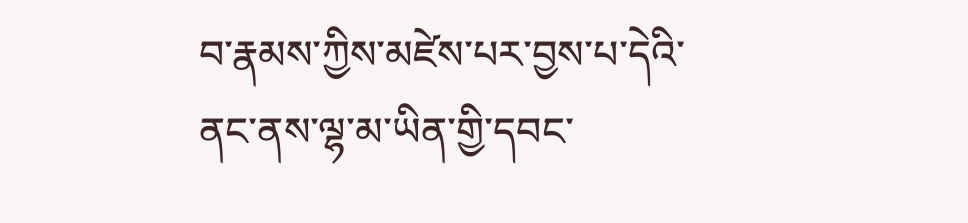བ་རྣམས་ཀྱིས་མཛེས་པར་བྱས་པ་དེའི་ནང་ནས་ལྷ་མ་ཡིན་གྱི་དབང་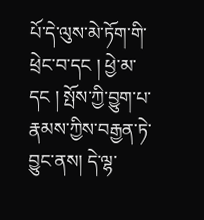པོ་དེ་ལུས་མེ་ཏོག་གི་ཕྲེང་བ་དང ། ཕྱེ་མ་དང ། སྤོས་ཀྱི་བྱུག་པ་རྣམས་ཀྱིས་བརྒྱན་ཏེ་བྱུང་ནས། དེ་ལྷ་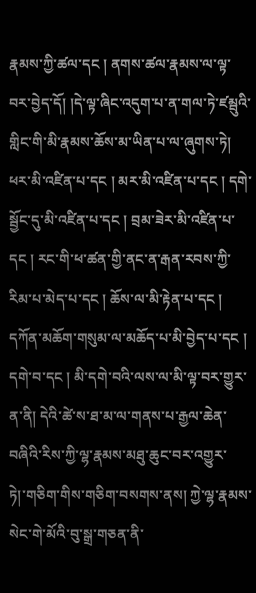རྣམས་ཀྱི་ཚལ་དང ། ནགས་ཚལ་རྣམས་ལ་ལྟ་བར་བྱེད་དོ། །དེ་ལྟ་ཞིང་འདུག་པ་ན་གལ་ཏེ་ཛམྦུའི་གླིང་གི་མི་རྣམས་ཆོས་མ་ཡིན་པ་ལ་ཞུགས་ཏེ། ཕར་མི་འཛིན་པ་དང ། མར་མི་འཛིན་པ་དང ། དགེ་སྦྱོང་དུ་མི་འཛིན་པ་དང ། བྲམ་ཟེར་མི་འཛིན་པ་དང ། རང་གི་ཕ་ཚན་གྱི་ནང་ན་རྒན་རབས་ཀྱི་རིམ་པ་མེད་པ་དང ། ཆོས་ལ་མི་རྟེན་པ་དང ། དཀོན་མཆོག་གསུམ་ལ་མཆོད་པ་མི་བྱེད་པ་དང ། དགེ་བ་དང ། མི་དགེ་བའི་ལས་ལ་མི་ལྟ་བར་གྱུར་ན་ནི། དེའི་ཚེ་ས་ཐ་མ་ལ་གནས་པ་རྒྱལ་ཆེན་བཞིའི་རིས་ཀྱི་ལྷ་རྣམས་མཐུ་ཆུང་བར་འགྱུར་
ཏེ།་གཅིག་གིས་གཅིག་བསགས་ནས། ཀྱེ་ལྷ་རྣམས་སེང་གེ་མོའི་བུ་སྒྲ་གཅན་ནི་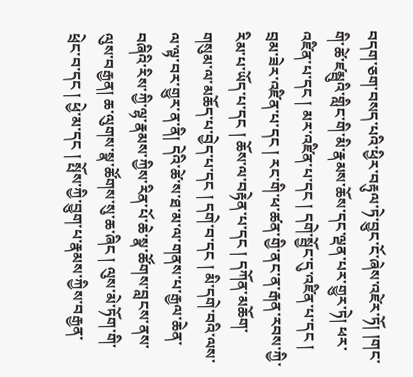བདག་ཅག་བསད་པའི་ཕྱིར་བརྟུལ་ཏེ་བྱུང་ངོ་ཞེས་འཛེར་ཏོ། །གང་གི་ཚེ་ཛམྦུའི་གླིང་གི་མི་རྣམས་ཆོས་དང་ལྡན་པར་གྱུར་ཏེ། ཕར་འཛིན་པ་དང ། མར་འཛིན་པ་དང ། དགེ་སྦྱོང་དུ་འཛིན་པ་དང ། བྲམ་ཟེར་འཛིན་པ་དང ། རང་གི་ཕ་ཚན་གྱི་ནང་ན་རྒན་རབས་ཀྱི་རིམ་པ་ཡོད་པ་དང ། ཆོས་ལ་བརྟེན་པ་དང ། དཀོན་མཆོག་གསུམ་ལ་མཆོད་པ་བྱེད་པ་དང ། དགེ་བ་དང ། མི་དགེ་བའི་ལས་ལ་ལྟ་བར་གྱུར་ན་ནི། དེའི་ཚེ་ས་ཐ་མ་ལ་གནས་པ་རྒྱལ་ཆེན་བཞིའི་རིས་ཀྱི་ལྷ་རྣམས་ཀྱིས་རིན་པོ་ཆེ་སྣ་ཚོགས་བླངས་ནས་ལུས་བརྒྱན། ཆ་ལུགས་སྣ་ཚོགས་སུ་ཆ་ཞིང ། ལུས་མེ་ཏོག་གི་ཕྲེང་བ་དང ། ཕྱེ་མ་དང ། སྤོས་ཀྱི་བྱུག་པ་རྣམས་ཀྱིས་བརྒྱན་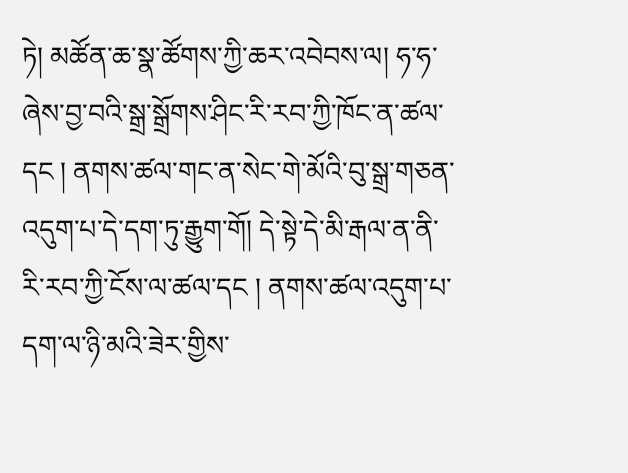ཏེ། མཚོན་ཆ་སྣ་ཚོགས་ཀྱི་ཆར་འབེབས་ལ། ཧ་ཧ་ཞེས་བྱ་བའི་སྒྲ་སྒྲོགས་ཤིང་རི་རབ་ཀྱི་ཁོང་ན་ཚལ་དང ། ནགས་ཚལ་གང་ན་སེང་གེ་མོའི་བུ་སྒྲ་གཅན་འདུག་པ་དེ་དག་ཏུ་རྒྱུག་གོ། དེ་སྟེ་དེ་མི་རྒལ་ན་ནི་རི་རབ་ཀྱི་ངོས་ལ་ཚལ་དང ། ནགས་ཚལ་འདུག་པ་དག་ལ་ཉི་མའི་ཟེར་གྱིས་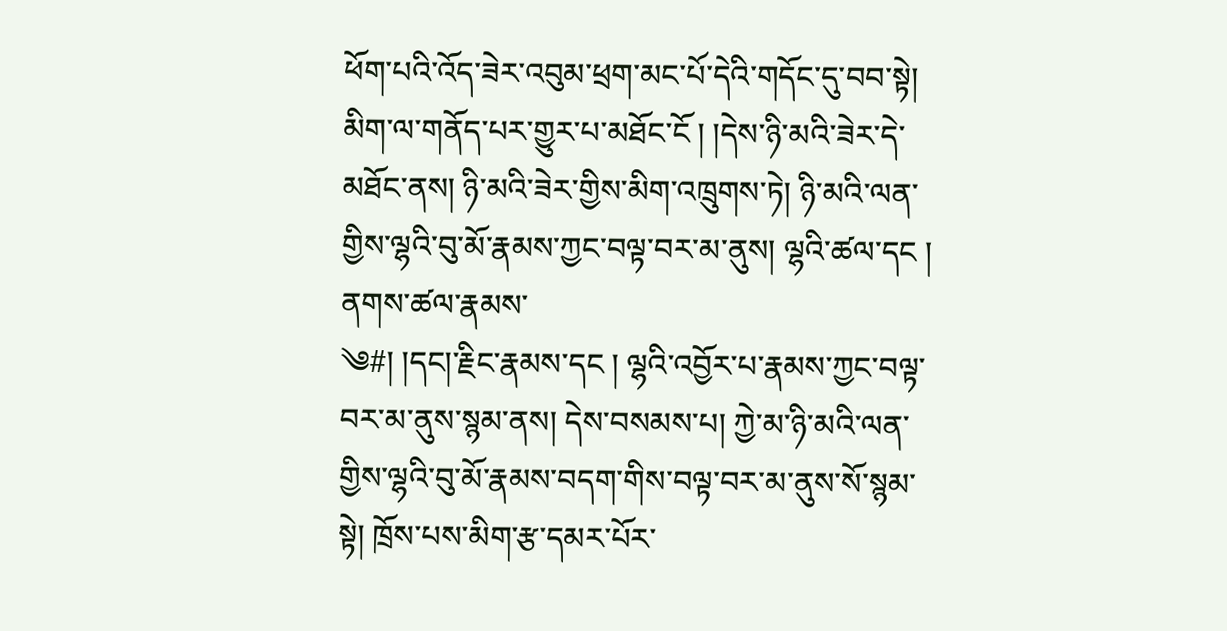ཕོག་པའི་འོད་ཟེར་འབུམ་ཕྲག་མང་པོ་དེའི་གདོང་དུ་བབ་སྟེ། མིག་ལ་གནོད་པར་གྱུར་པ་མཐོང་ངོ ། །དེས་ཉི་མའི་ཟེར་དེ་མཐོང་ནས། ཉི་མའི་ཟེར་གྱིས་མིག་འཁྲུགས་ཏེ། ཉི་མའི་ལན་གྱིས་ལྷའི་བུ་མོ་རྣམས་ཀྱང་བལྟ་བར་མ་ནུས། ལྷའི་ཚལ་དང ། ནགས་ཚལ་རྣམས་
༄#། །དང།་རྗིང་རྣམས་དང ། ལྷའི་འབྱོར་པ་རྣམས་ཀྱང་བལྟ་བར་མ་ནུས་སྙམ་ནས། དེས་བསམས་པ། ཀྱེ་མ་ཉི་མའི་ལན་གྱིས་ལྷའི་བུ་མོ་རྣམས་བདག་གིས་བལྟ་བར་མ་ནུས་སོ་སྙམ་སྟེ། ཁྲོས་པས་མིག་རྩ་དམར་པོར་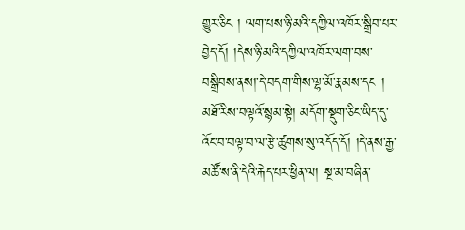གྱུར་ཅིང ། ལག་པས་ཉི་མའི་དཀྱིལ་འཁོར་སྒྲིབ་པར་བྱེད་དོ། །དེས་ཉི་མའི་དཀྱིལ་འཁོར་ལག་བས་བསྒྲིབས་ནས།་དེ་བདག་གིས་ལྷ་མོ་རྣམས་དང ། མཐོ་རིས་བལྟའོ་སྙམ་སྟེ། མདོག་སྡུག་ཅིང་ཡིད་དུ་འོང་བ་བལྟ་བ་ལ་རྩེ་ཚུགས་སུ་འདོད་དོ། །དེ་ནས་རྒྱ་མཚོ་ས་ནི་དེའི་རྐེད་པར་ཕྱིན་ལ། སྔ་མ་བཞིན་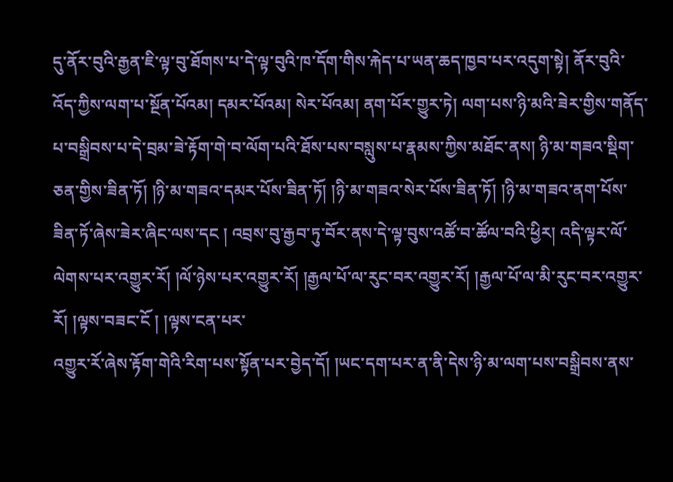དུ་ནོར་བུའི་རྒྱན་ཇི་ལྟ་བུ་ཐོགས་པ་དེ་ལྟ་བུའི་ཁ་དོག་གིས་རྐེད་པ་ཡན་ཆད་ཁྱབ་པར་འདུག་སྟེ། ནོར་བུའི་འོད་ཀྱིས་ལག་པ་སྔོན་པོའམ། དམར་པོའམ། སེར་པོའམ། ནག་པོར་གྱུར་ཏེ། ལག་པས་ཉི་མའི་ཟེར་གྱིས་གནོད་པ་བསྒྲིབས་པ་དེ་བྲམ་ཟེ་རྟོག་གེ་བ་ལོག་པའི་ཐོས་པས་བསླུས་པ་རྣམས་ཀྱིས་མཐོང་ནས། ཉི་མ་གཟའ་སྡིག་ཅན་གྱིས་ཟིན་ཏོ། །ཉི་མ་གཟའ་དམར་པོས་ཟིན་ཏོ། །ཉི་མ་གཟའ་སེར་པོས་ཟིན་ཏོ། །ཉི་མ་གཟའ་ནག་པོས་ཟིན་ཏོ་ཞེས་ཟེར་ཞིང་ལས་དང ། འབྲས་བུ་རྒྱབ་ཏུ་བོར་ནས་དེ་ལྟ་བུས་འཚོ་བ་ཚོལ་བའི་ཕྱིར། འདི་ལྟར་ལོ་ལེགས་པར་འགྱུར་རོ། །ལོ་ཉེས་པར་འགྱུར་རོ། །རྒྱལ་པོ་ལ་རུང་བར་འགྱུར་རོ། །རྒྱལ་པོ་ལ་མི་རུང་བར་འགྱུར་རོ། །ལྟས་བཟང་ངོ ། །ལྟས་ངན་པར་
འགྱུར་རོ་ཞེས་རྟོག་གེའི་རིག་པས་སྟོན་པར་བྱེད་དོ། །ཡང་དག་པར་ན་ནི་དེས་ཉི་མ་ལག་པས་བསྒྲིབས་ནས་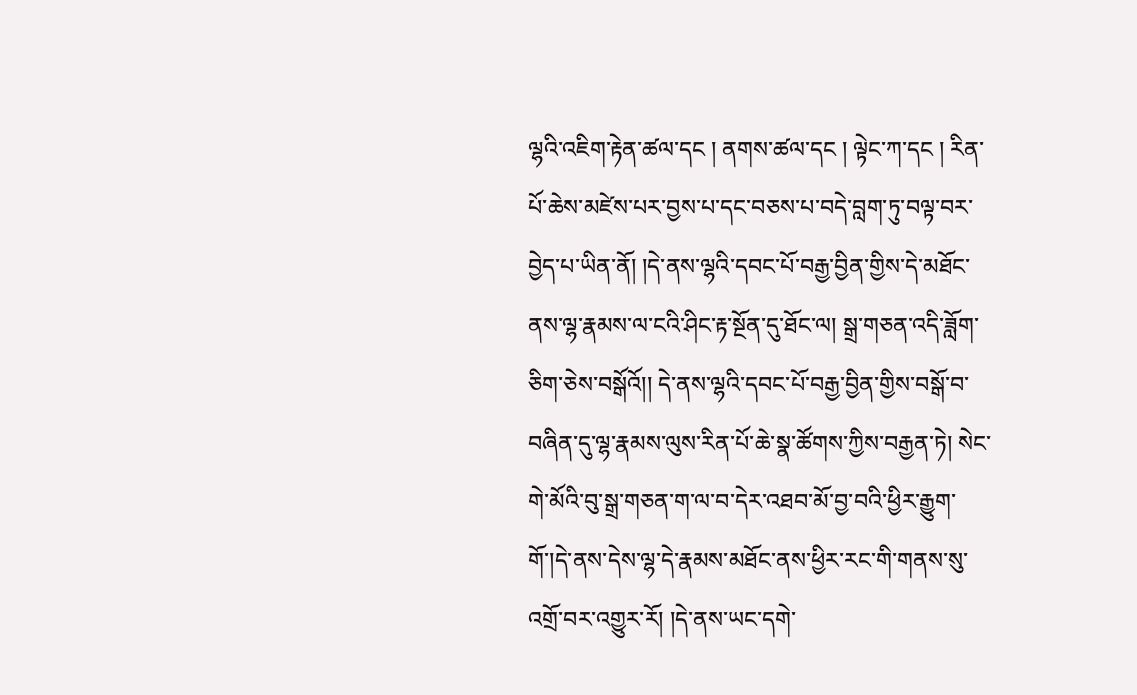ལྷའི་འཇིག་རྟེན་ཚལ་དང ། ནགས་ཚལ་དང ། ལྟེང་ཀ་དང ། རིན་པོ་ཆེས་མཛེས་པར་བྱས་པ་དང་བཅས་པ་བདེ་བླག་ཏུ་བལྟ་བར་བྱེད་པ་ཡིན་ནོ། །དེ་ནས་ལྷའི་དབང་པོ་བརྒྱ་བྱིན་གྱིས་དེ་མཐོང་ནས་ལྷ་རྣམས་ལ་ངའི་ཤིང་རྟ་སྔོན་དུ་ཐོང་ལ། སྒྲ་གཅན་འདི་ཟློག་ཅིག་ཅེས་བསྒོའོ།། དེ་ནས་ལྷའི་དབང་པོ་བརྒྱ་བྱིན་གྱིས་བསྒོ་བ་བཞིན་དུ་ལྷ་རྣམས་ལུས་རིན་པོ་ཆེ་སྣ་ཚོགས་ཀྱིས་བརྒྱན་ཏེ། སེང་གེ་མོའི་བུ་སྒྲ་གཅན་ག་ལ་བ་དེར་འཐབ་མོ་བྱ་བའི་ཕྱིར་རྒྱུག་གོ་།དེ་ནས་དེས་ལྷ་དེ་རྣམས་མཐོང་ནས་ཕྱིར་རང་གི་གནས་སུ་འགྲོ་བར་འགྱུར་རོ། །དེ་ནས་ཡང་དགེ་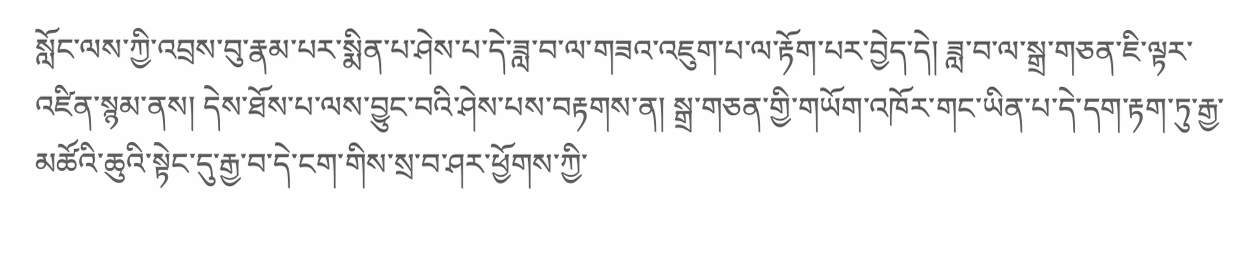སློང་ལས་ཀྱི་འབྲས་བུ་རྣམ་པར་སྨིན་པ་ཤེས་པ་དེ་ཟླ་བ་ལ་གཟའ་འཇུག་པ་ལ་རྟོག་པར་བྱེད་དེ། ཟླ་བ་ལ་སྒྲ་གཅན་ཇི་ལྟར་འཛིན་སྙམ་ནས། དེས་ཐོས་པ་ལས་བྱུང་བའི་ཤེས་པས་བརྟགས་ན། སྒྲ་གཅན་གྱི་གཡོག་འཁོར་གང་ཡིན་པ་དེ་དག་རྟག་ཏུ་རྒྱ་མཚོའི་ཆུའི་སྟེང་དུ་རྒྱ་བ་དེ་ངག་གིས་སྲ་བ་ཤར་ཕྱོགས་ཀྱི་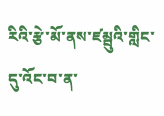རིའི་རྩེ་མོ་ནས་ཛམྦུའི་གླིང་དུ་འོང་བ་ན་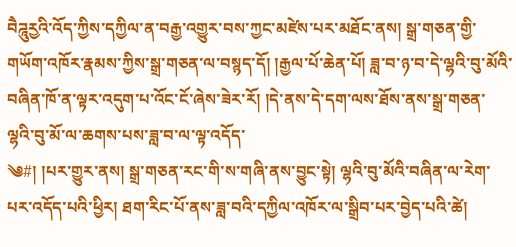བཻཌཱུརྱའི་འོད་ཀྱིས་དཀྱིལ་ན་བརྒྱ་འགྱུར་བས་ཀྱང་མཛེས་པར་མཐོང་ནས། སྒྲ་གཅན་གྱི་གཡོག་འཁོར་རྣམས་ཀྱིས་སྒྲ་གཅན་ལ་བསྙད་དོ། །རྒྱལ་པོ་ཆེན་པོ། ཟླ་བ་ཉ་བ་དེ་ལྷའི་བུ་མོའི་བཞིན་ཁོ་ན་ལྟར་འདུག་པ་འོང་ངོ་ཞེས་ཟེར་རོ། །དེ་ནས་དེ་དག་ལས་ཐོས་ནས་སྒྲ་གཅན་ལྷའི་བུ་མོ་ལ་ཆགས་པས་ཟླ་བ་ལ་ལྟ་འདོད་
༄#། །པར་གྱུར་ནས། སྒྲ་གཅན་རང་གི་ས་གཞི་ནས་བྱུང་སྟེ། ལྷའི་བུ་མོའི་བཞིན་ལ་རེག་པར་འདོད་པའི་ཕྱིར། ཐག་རིང་པོ་ནས་ཟླ་བའི་དཀྱིལ་འཁོར་ལ་སྒྲིབ་པར་བྱེད་པའི་ཚེ།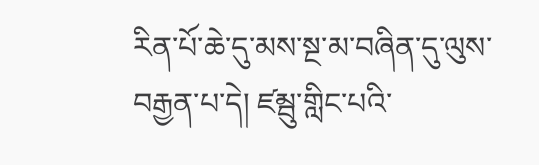རིན་པོ་ཆེ་དུ་མས་སྔ་མ་བཞིན་དུ་ལུས་བརྒྱན་པ་དེ། ཛམྦུ་གླིང་པའི་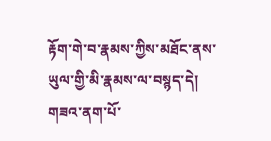རྟོག་གེ་བ་རྣམས་ཀྱིས་མཐོང་ནས་ཡུལ་གྱི་མི་རྣམས་ལ་བསྙད་དེ། གཟའ་ནག་པོ་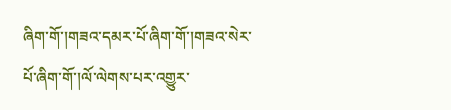ཞིག་གོ་།གཟའ་དམར་པོ་ཞིག་གོ་།གཟའ་སེར་པོ་ཞིག་གོ་།ལོ་ལེགས་པར་འགྱུར་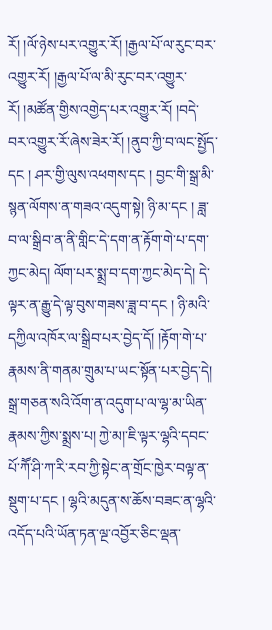རོ། །ལོ་ཉེས་པར་འགྱུར་རོ། །རྒྱལ་པོ་ལ་རུང་བར་འགྱུར་རོ། །རྒྱལ་པོ་ལ་མི་རུང་བར་འགྱུར་རོ། །མཚོན་གྱིས་འགྱེད་པར་འགྱུར་རོ། །བདེ་བར་འགྱུར་རོ་ཞེས་ཟེར་རོ། །ནུབ་ཀྱི་བ་ལང་སྤྱོད་དང ། ཤར་གྱི་ལུས་འཕགས་དང ། བྱང་གི་སྒྲ་མི་སྙན་ལོགས་ན་གཟའ་འདུག་སྟེ། ཉི་མ་དང ། ཟླ་བ་ལ་སྒྲིབ་ན་ནི་གླིང་དེ་དག་ན་རྟོག་གེ་པ་དག་ཀྱང་མེད། ལོག་པར་སྨྲ་བ་དག་ཀྱང་མེད་དེ། དེ་ལྟར་ན་རྒྱུ་དེ་ལྟ་བུས་གཟས་ཟླ་བ་དང ། ཉི་མའི་དཀྱིལ་འཁོར་ལ་སྒྲིབ་པར་བྱེད་དོ། །རྟོག་གེ་པ་རྣམས་ནི་གནམ་གྲུམ་པ་ཡང་སྟོན་པར་བྱེད་དེ། སྒྲ་གཅན་སའི་འོག་ན་འདུག་པ་ལ་ལྷ་མ་ཡིན་རྣམས་ཀྱིས་སྨྲས་པ། ཀྱེ་མ།་ཇི་ལྟར་ལྷའི་དབང་པོ་ཀཽ་ཤི་ཀ་རི་རབ་ཀྱི་སྟེང་ན་གྲོང་ཁྱེར་བལྟ་ན་སྡུག་པ་དང ། ལྷའི་མདུན་ས་ཆོས་བཟང་ན་ལྷའི་འདོད་པའི་ཡོན་ཏན་ལྔ་འབྱོར་ཅིང་ལྡན་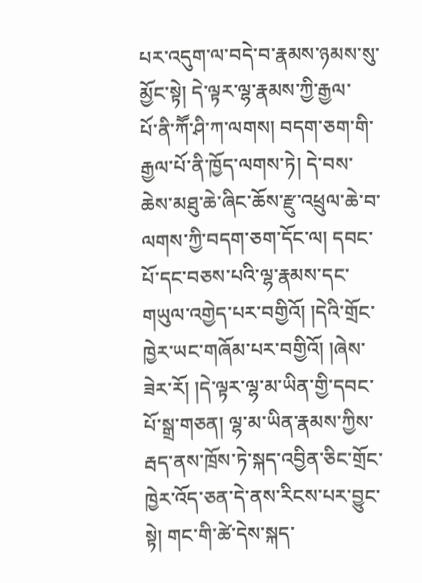པར་འདུག་ལ་བདེ་བ་རྣམས་ཉམས་སུ་མྱོང་སྟེ། དེ་ལྟར་ལྷ་རྣམས་ཀྱི་རྒྱལ་
པོ་ནི་ཀཽ་ཤི་ཀ་ལགས། བདག་ཅག་གི་རྒྱལ་པོ་ནི་ཁྱོད་ལགས་ཏེ། དེ་བས་ཆེས་མཐུ་ཆེ་ཞིང་ཆོས་རྫུ་འཕྲུལ་ཆེ་བ་ལགས་ཀྱི་བདག་ཅག་དོང་ལ། དབང་པོ་དང་བཅས་པའི་ལྷ་རྣམས་དང་གཡུལ་འགྱེད་པར་བགྱིའོ། །དེའི་གྲོང་ཁྱེར་ཡང་གཞོམ་པར་བགྱིའོ། །ཞེས་ཟེར་རོ། །དེ་ལྟར་ལྷ་མ་ཡིན་གྱི་དབང་པོ་སྒྲ་གཅན། ལྷ་མ་ཡིན་རྣམས་ཀྱིས་རྦད་ནས་ཁྲོས་ཏེ་སྐད་འབྱིན་ཅིང་གྲོང་ཁྱེར་འོད་ཅན་དེ་ནས་རིངས་པར་བྱུང་སྟེ། གང་གི་ཚེ་དེས་སྐད་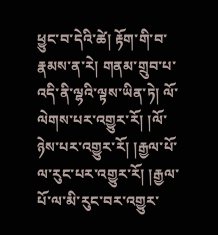ཕྱུང་བ་དེའི་ཚེ། རྟོག་གི་བ་རྣམས་ན་རེ། གནམ་གྲུབ་པ་འདི་ནི་ལྷའི་ལྟས་ཡིན་ཏེ། ལོ་ལེགས་པར་འགྱུར་རོ། །ལོ་ཉེས་པར་འགྱུར་རོ། །རྒྱལ་པོ་ལ་རུང་པར་འགྱུར་རོ། །རྒྱལ་པོ་ལ་མི་རུང་བར་འགྱུར་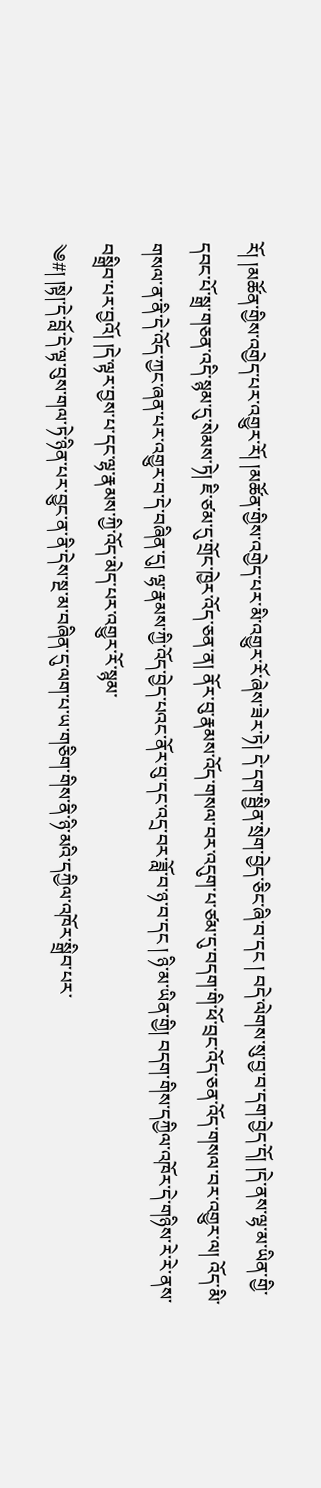རོ། །མཚོན་གྱིས་འགྱེད་པར་འགྱུར་རོ། །མཚོན་གྱིས་འགྱེད་པར་མི་འགྱུར་རོ་ཞེས་ཟེར་ཏེ། དེ་དག་སྦྱིན་སྲེག་བྱེད་ཅིང་ཞི་བ་དང ། བདེ་ལེགས་སུ་བྱ་བ་དག་བྱེད་དོ། །དེ་ནས་ལྷ་མ་ཡིན་གྱི་དབང་པོ་སྒྲ་གཅན་འདི་སྙམ་དུ་སེམས་ཏེ། ཇི་ཙམ་དུ་གྲོང་ཁྱེར་འོད་ཅན་ན། ནོར་བུ་རྣམས་འོད་གསལ་བར་འདུག་པ་ཙམ་དུ་བདག་གི་ཕོ་བྲང་འོད་ཅན་འོད་གསལ་བར་འགྱུར་ལ། འོད་མི་གསལ་ན་ནི་དེ་འོད་ཀྱང་ཞན་པར་འགྱུར་བ་དེ་བཞིན་དུ། ལྷ་རྣམས་ཀྱི་འོད་བྱེད་པའང་ནོར་བུ་དང་འདྲ་བར་ཟློ་བ་ཉ་བ་དང ། ཉི་མ་ཡིན་གྱི། བདག་གིས་དཀྱིལ་འཁོར་དེ་གཉིས་རེ་རེ་ནས་བསྒྲིབ་པར་བྱའོ། །དེ་ལྟར་བྱས་པ་དང་ལྷ་རྣམས་ཀྱི་འོད་མེད་པར་འགྱུར་རོ་སྙམ་
༄#། །སྟེ།་དེ་བློ་དེ་ལྟ་བུས་གལ་ཏེ་ཉིན་པར་བྱུང་ན་ནི་དེས་སྔ་མ་བཞིན་དུ་ལག་པ་ཡ་གཅིག་གིས་ནི་ཉི་མའི་དཀྱིལ་འཁོར་སྒྲིབ་པར་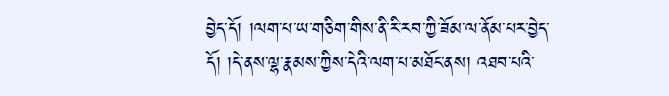བྱེད་དོ། །ལག་པ་ཡ་གཅིག་གིས་ནི་རི་རབ་ཀྱི་ཟོམ་ལ་ནོམ་པར་བྱེད་དོ། །དེ་ནས་ལྷ་རྣམས་ཀྱིས་དེའི་ལག་པ་མཐོང་ནས། འཐབ་པའི་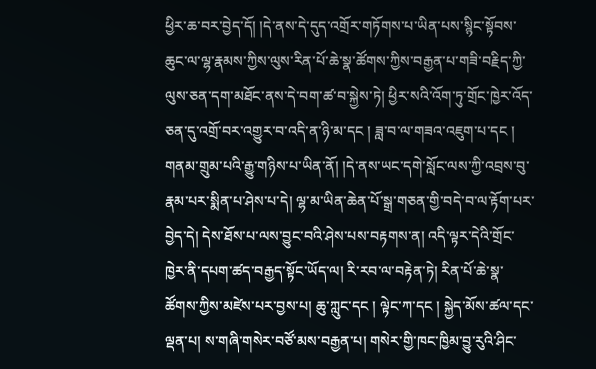ཕྱིར་ཆ་བར་བྱེད་དོ། །དེ་ནས་དེ་དུད་འགྲོར་གཏོགས་པ་ཡིན་པས་སྙིང་སྟོབས་ཆུང་ལ་ལྷ་རྣམས་ཀྱིས་ལུས་རིན་པོ་ཆེ་སྣ་ཚོགས་ཀྱིས་བརྒྱན་པ་གཟི་བརྗིད་ཀྱི་ལུས་ཅན་དག་མཐོང་ནས་དེ་བག་ཚ་བ་སྐྱེས་ཏེ། ཕྱིར་སའི་འོག་ཏུ་གྲོང་ཁྱེར་འོད་ཅན་དུ་འགྲོ་བར་འགྱུར་བ་འདི་ན་ཉི་མ་དང ། ཟླ་བ་ལ་གཟའ་འཇུག་པ་དང ། གནམ་གྲུམ་པའི་རྒྱུ་གཉིས་པ་ཡིན་ནོ། །དེ་ནས་ཡང་དགེ་སློང་ལས་ཀྱི་འབྲས་བུ་རྣམ་པར་སྨིན་པ་ཤེས་པ་དེ། ལྷ་མ་ཡིན་ཆེན་པོ་སྒྲ་གཅན་གྱི་བདེ་བ་ལ་རྟོག་པར་བྱེད་དེ། དེས་ཐོས་པ་ལས་བྱུང་བའི་ཤེས་པས་བརྟགས་ན། འདི་ལྟར་དེའི་གྲོང་ཁྱེར་ནི་དཔག་ཚད་བརྒྱད་སྟོང་ཡོད་ལ། རི་རབ་ལ་བརྟེན་ཏེ། རིན་པོ་ཆེ་སྣ་ཚོགས་ཀྱིས་མཛེས་པར་བྱས་པ། ཆུ་ཀླུང་དང ། ལྟེང་ཀ་དང ། སྐྱེད་མོས་ཚལ་དང་ལྡན་པ། ས་གཞི་གསེར་བཙོ་མས་བརྒྱན་པ། གསེར་གྱི་ཁང་ཁྱིམ་བྱུ་རུའི་ཤིང་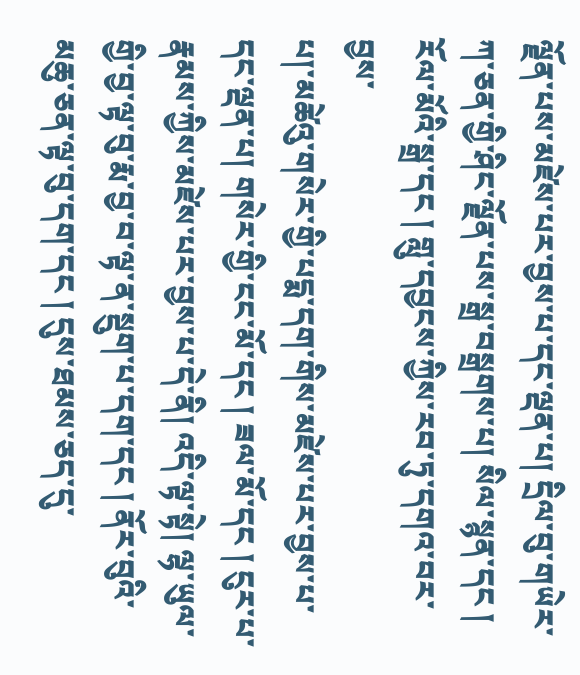ལྗོན་པས་མཛེས་པར་བྱས་པ་དང་ལྡན་པ། དྲིལ་བུ་གཡེར་ཀ་ཅན་གྱི་ཤིང་ལྗོན་པས་སྒྲ་བསྒྲགས་པ། སིལ་སྙན་དང ། རོལ་མོའི་སྒྲ་དང ། གླུ་དབྱངས་ཀྱིས་རབ་ཏུ་དགའ་བར་བྱས་
པ།་མཚེའུ་གསེར་གྱི་པདྨ་དག་གིས་མཛེས་པར་བྱས་པ་དང་ལྡན་པ། གསེར་གྱི་ངང་མོ་དང ། ཟལ་མོ་དང ། ངུར་པ་རྣམས་ཀྱིས་མཛེས་པར་བྱས་པ་དེ་ནི། འདི་ལྟ་སྟེ། ལྷ་ཡུལ་གྱི་བྱ་ལྟ་བུ་རྨ་བྱ་བ་ལྟ་ན་སྡུག་པ་དག་དང ། ནོར་བུའི་མཆུ་ཅན་ལྟ་བུ་དག་དང ། དུས་ཐམས་ཅད་དུ་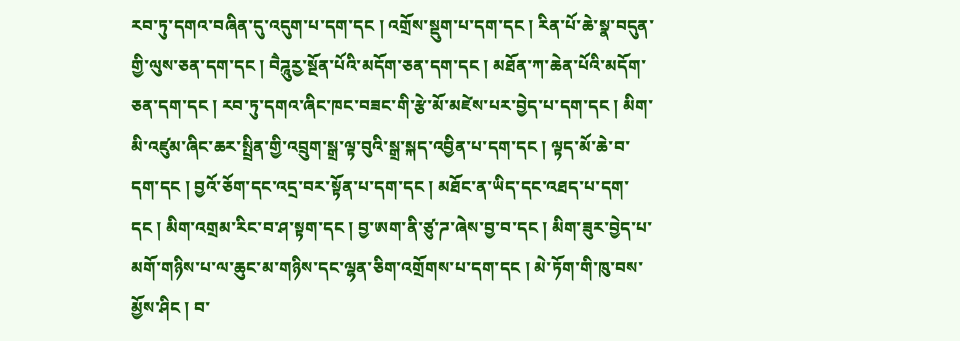རབ་ཏུ་དགའ་བཞིན་དུ་འདུག་པ་དག་དང ། འགྲོས་སྡུག་པ་དག་དང ། རིན་པོ་ཆེ་སྣ་བདུན་གྱི་ལུས་ཅན་དག་དང ། བཻཌཱུརྱ་སྔོན་པོའི་མདོག་ཅན་དག་དང ། མཐོན་ཀ་ཆེན་པོའི་མདོག་ཅན་དག་དང ། རབ་ཏུ་དགའ་ཞིང་ཁང་བཟང་གི་རྩེ་མོ་མཛེས་པར་བྱེད་པ་དག་དང ། མིག་མི་འཛུམ་ཞིང་ཆར་སྤྲིན་གྱི་འབྲུག་སྒྲ་ལྟ་བུའི་སྒྲ་སྐད་འབྱིན་པ་དག་དང ། ལྟད་མོ་ཆེ་བ་དག་དང ། བྱའོ་ཅོག་དང་འདྲ་བར་སྟོན་པ་དག་དང ། མཐོང་ན་ཡིད་དང་འཐད་པ་དག་དང ། མིག་འགྲམ་རིང་བ་ཤ་སྟག་དང ། བྱ་ཨག་ནི་ཙུ་ཌ་ཞེས་བྱ་བ་དང ། མིག་ཟུར་བྱེད་པ་མགོ་གཉིས་པ་ལ་ཆུང་མ་གཉིས་དང་ལྷན་ཅིག་འགྲོགས་པ་དག་དང ། མེ་ཏོག་གི་ཁུ་བས་མྱོས་ཤིང ། བ་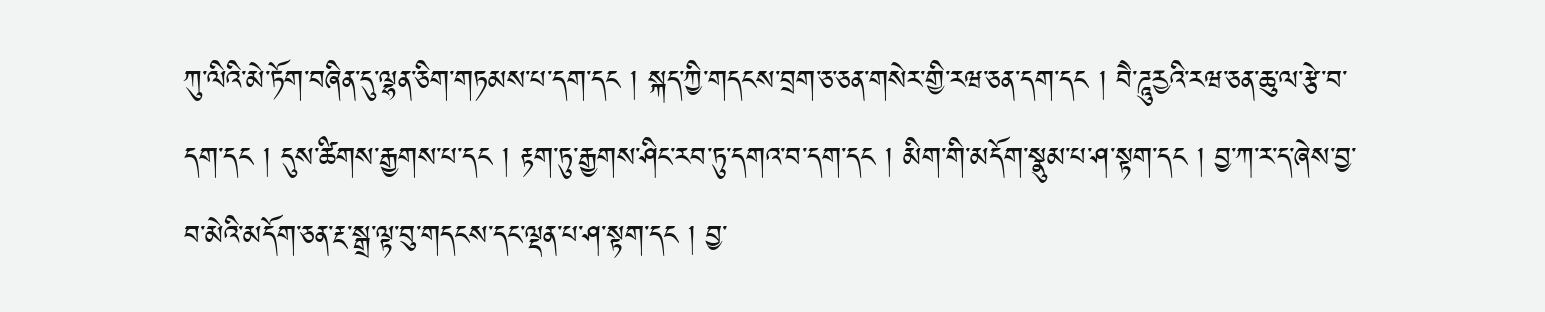ཀུ་ལིའི་མེ་ཏོག་བཞིན་དུ་ལྷན་ཅིག་གཏམས་པ་དག་དང ། སྐད་ཀྱི་གདངས་བྲག་ཅ་ཅན་གསེར་གྱི་རཝ་ཅན་དག་དང ། བཻ་ཌཱུརྱའི་རཝ་ཅན་ཆུ་ལ་རྩེ་བ་དག་དང ། དུས་ཚིགས་རྒྱགས་པ་དང ། རྟག་ཏུ་རྒྱགས་ཤིང་རབ་ཏུ་དགའ་བ་དག་དང ། མིག་གི་མདོག་སྣུམ་པ་ཤ་སྟག་དང ། བྱ་ཀ་ར་ད་ཞེས་བྱ་བ་མེའི་མདོག་ཅན་རྔ་སྒྲ་ལྟ་བུ་གདངས་དང་ལྡན་པ་ཤ་སྟག་དང ། བྱ་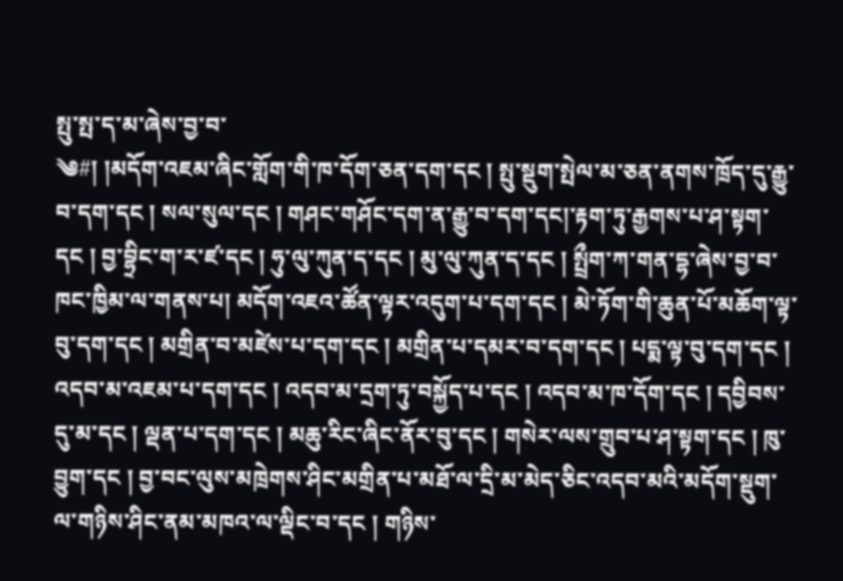སྤུ་སྤ་ད་མ་ཞེས་བྱ་བ་
༄#། །མདོག་འཇམ་ཞིང་གློག་གི་ཁ་དོག་ཅན་དག་དང ། སྤུ་སྡུག་སྤེལ་མ་ཅན་ནགས་ཁྲོད་དུ་རྒྱུ་བ་དག་དང ། སལ་སུལ་དང ། གཤང་གཤོང་དག་ན་རྒྱུ་བ་དག་དང།་རྟག་ཏུ་རྒྱགས་པ་ཤ་སྟག་དང ། བྱ་བྷྲིང་ག་ར་ཛ་དང ། ཧུ་ལུ་ཀུན་ད་དང ། མུ་ལུ་ཀུན་ད་དང ། སྤྲྀག་ཀ་གན་དྷ་ཞེས་བྱ་བ་ཁང་ཁྱིམ་ལ་གནས་པ། མདོག་འཇའ་ཚོན་ལྟར་འདུག་པ་དག་དང ། མེ་ཏོག་གི་ཆུན་པོ་མཆོག་ལྟ་བུ་དག་དང ། མགྲིན་བ་མཛེས་པ་དག་དང ། མགྲིན་པ་དམར་བ་དག་དང ། པདྨ་ལྟ་བུ་དག་དང ། འདབ་མ་འཇམ་པ་དག་དང ། འདབ་མ་དྲག་ཏུ་བསྐྱོད་པ་དང ། འདབ་མ་ཁ་དོག་དང ། དབྱིབས་དུ་མ་དང ། ལྡན་པ་དག་དང ། མཆུ་རིང་ཞིང་ནོར་བུ་དང ། གསེར་ལས་གྲུབ་པ་ཤ་སྟག་དང ། ཁུ་བྱུག་དང ། བྱ་བང་ལུས་མཁྲེགས་ཤིང་མགྲིན་པ་མཐོ་ལ་དྲི་མ་མེད་ཅིང་འདབ་མའི་མདོག་སྡུག་ལ་གཉིས་ཤིང་ནམ་མཁའ་ལ་ལྡིང་བ་དང ། གཉིས་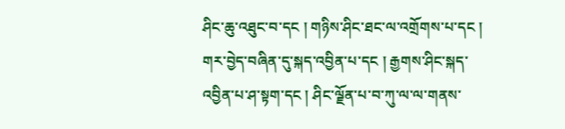ཤིང་ཆུ་འཐུང་བ་དང ། གཉིས་ཤིང་ཐང་ལ་འགྲོགས་པ་དང ། གར་བྱེད་བཞིན་དུ་སྐད་འབྱིན་པ་དང ། རྒྱགས་ཤིང་སྐད་འབྱིན་པ་ཤ་སྟག་དང ། ཤིང་ལྗོན་པ་བ་ཀུ་ལ་ལ་གནས་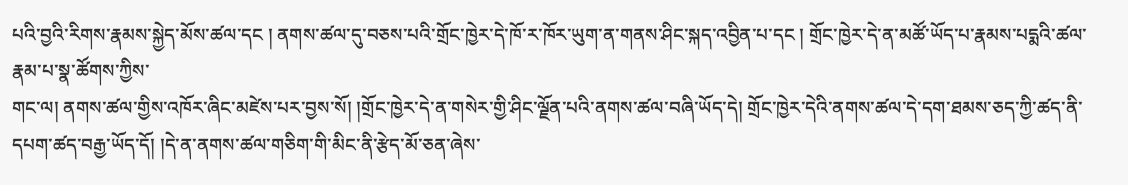པའི་བྱའི་རིགས་རྣམས་སྐྱེད་མོས་ཚལ་དང ། ནགས་ཚལ་དུ་བཅས་པའི་གྲོང་ཁྱེར་དེ་ཁོ་ར་ཁོར་ཡུག་ན་གནས་ཤིང་སྐད་འབྱིན་པ་དང ། གྲོང་ཁྱེར་དེ་ན་མཚོ་ཡོད་པ་རྣམས་པདྨའི་ཚལ་རྣམ་པ་སྣ་ཚོགས་ཀྱིས་
གང་ལ། ནགས་ཚལ་གྱིས་འཁོར་ཞིང་མཛེས་པར་བྱས་སོ། །གྲོང་ཁྱེར་དེ་ན་གསེར་གྱི་ཤིང་ལྗོན་པའི་ནགས་ཚལ་བཞི་ཡོད་དེ། གྲོང་ཁྱེར་དེའི་ནགས་ཚལ་དེ་དག་ཐམས་ཅད་ཀྱི་ཚད་ནི་དཔག་ཚད་བརྒྱ་ཡོད་དོ། །དེ་ན་ནགས་ཚལ་གཅིག་གི་མིང་ནི་རྩེད་མོ་ཅན་ཞེས་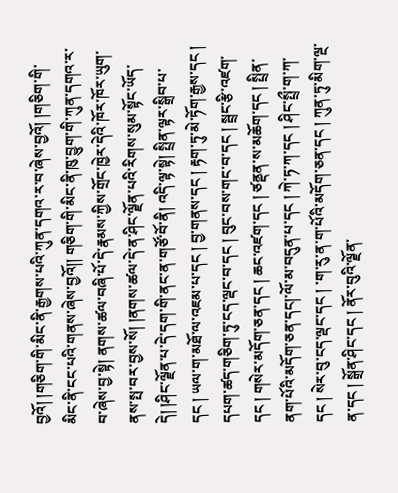བྱའོ། །གཅིག་གི་མིང་ནི་རྒྱགས་པའི་ཀུན་དགའ་ར་བ་ཞེས་བྱའོ། །གཅིག་གི་མིང་ནི་ངང་པའི་གནས་ཞེས་བྱའོ།། གཅིག་གི་མིང་ནི་ཁུ་བྱུག་གི་ཀུན་དགའ་ར་བ་ཞེས་བྱ་སྟེ། ནགས་ཚལ་བཞི་པོ་དེ་རྣམས་ཀྱིས་གྲོང་ཁྱེར་དེའི་ཁོར་ཁོར་ཡུག་ནས་སྤ་བར་བྱས་སོ། །ནགས་ཚལ་དེ་ན་ཤིང་ལྗོན་པའི་རིགས་སུམ་སྟོང་ཡོད་དེ། །ཤིང་ལྗོན་པ་དེ་དག་གི་ནང་ན་གཙོ་བོ་ནི། འདི་ལྟ་སྟེ། སྤྲིན་ལྟར་སྒྲིབ་པ་དང ། ཡལ་ག་མཐོ་ལ་འཇམ་པ་དང ། བྱ་གནས་དང ། རྟག་ཏུ་མེ་ཏོག་རྒྱས་དང ། དཔག་ཚད་གཅིག་ཏུ་ངད་ལྡང་བ་དང ། བུང་བས་གང་བ་དང ། སྦྲང་རྩི་འཛག་དང ། གསེར་མདོག་ཅན་དང ། ཆང་འཛག་དང ། ཙནྡན་ས་མཆོག་དང ། སྤྲིན་ནག་པོའི་མདོག་ཅན་དང།་ལོ་མ་བདུན་པ་དང ། ཀེ་ཏ་ཀ་དང ། ཤིང་སྤྲྀ་ག་ཀ་དང ། སེར་བུ་ངད་ལྡང་དང ། ་ག་རུ་ན་ག་པོའི་མདོག་ཅན་དང ། ཀུན་ཏུ་མིག་ལྔ་ན་དང ། སྒྲོན་ཤིང་དང ། ནོར་བུའི་ལྗོན་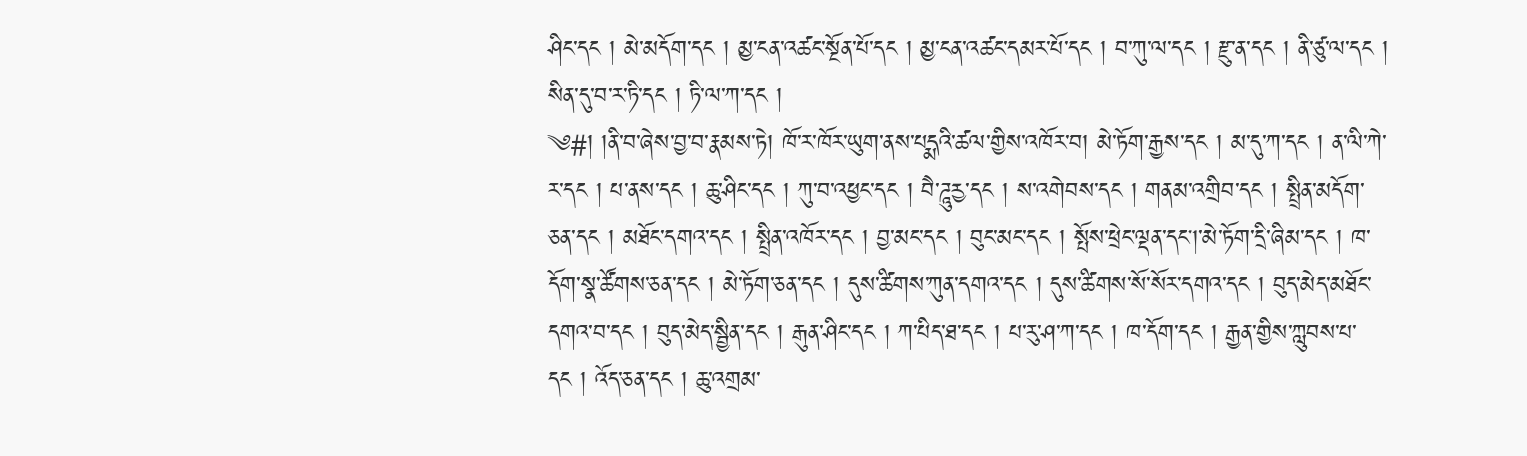ཤིང་དང ། མེ་མདོག་དང ། མྱ་ངན་འཚང་སྔོན་པོ་དང ། མྱ་ངན་འཚང་དམར་པོ་དང ། བ་ཀུ་ལ་དང ། རྫུ་ན་དང ། ནི་ཙུ་ལ་དང ། སིན་དུ་བ་ར་ཏི་དང ། ཏི་ལ་ཀ་དང །
༄#། །ནི་བ་ཞེས་བྱ་བ་རྣམས་ཏེ། ཁོ་ར་ཁོར་ཡུག་ནས་པདྨའི་ཚལ་གྱིས་འཁོར་བ། མེ་ཏོག་རྒྱས་དང ། མ་དུ་ཀ་དང ། ན་ལི་ཀེ་ར་དང ། པ་ནས་དང ། ཆུ་ཤིང་དང ། ཀུ་བ་འཕྱང་དང ། བཻ་ཌཱུརྱ་དང ། ས་འགེབས་དང ། གནམ་འགྲིབ་དང ། སྤྲིན་མདོག་ཅན་དང ། མཐོང་དགའ་དང ། སྤྲིན་འཁོར་དང ། བྱ་མང་དང ། བུང་མང་དང ། སྤོས་ཕྲེང་ལྡན་དང།་མེ་ཏོག་དྲི་ཞིམ་དང ། ཁ་དོག་སྣ་ཚོགས་ཅན་དང ། མེ་ཏོག་ཅན་དང ། དུས་ཚིགས་ཀུན་དགའ་དང ། དུས་ཚིགས་སོ་སོར་དགའ་དང ། བུད་མེད་མཐོང་དགའ་བ་དང ། བུད་མེད་སྦྱིན་དང ། རྒུན་ཤིང་དང ། ཀ་པིད་ཐ་དང ། པ་རུ་ཤ་ཀ་དང ། ཁ་དོག་དང ། རྒྱན་གྱིས་ཀླུབས་པ་དང ། འོད་ཅན་དང ། ཆུ་འགྲམ་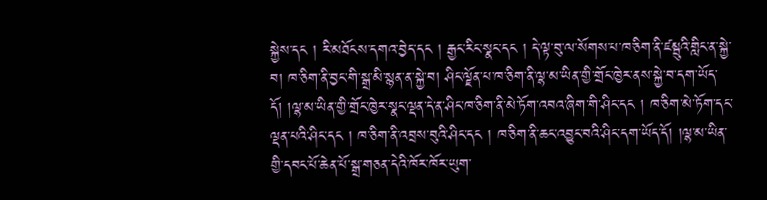སྐྱེས་དང ། རི་མཐོངས་དགའ་བྱེད་དང ། རྒྱང་རིང་སྣང་དང ། དེ་ལྟ་བུ་ལ་སོགས་པ་ཁ་ཅིག་ནི་ཛམྦུའི་གླིང་ན་སྐྱེ་བ། ཁ་ཅིག་ནི་བྱང་གི་སྒྲ་མི་སྙན་ན་སྐྱེ་བ། ཤིང་ལྗོན་པ་ཁ་ཅིག་ནི་ལྷ་མ་ཡིན་གྱི་གྲོང་ཁྱེར་ནས་སྐྱེ་བ་དག་ཡོད་དོ། །ལྷ་མ་ཡིན་གྱི་གྲོང་ཁྱེར་སྣང་ལྡན་དེ་ན་ཤིང་ཁ་ཅིག་ནི་མེ་ཏོག་འབའ་ཞིག་གི་ཤིང་དང ། ཁ་ཅིག་མེ་ཏོག་དང་ལྡན་པའི་ཤིང་དང ། ཁ་ཅིག་ནི་འབྲས་བུའི་ཤིང་དང ། ཁ་ཅིག་ནི་ཆང་འབྱུང་བའི་ཤིང་དག་ཡོད་དོ། །ལྷ་མ་ཡིན་གྱི་དབང་པོ་ཆེན་པོ་སྒྲ་གཅན་དེའི་ཁོར་ཁོར་ཡུག་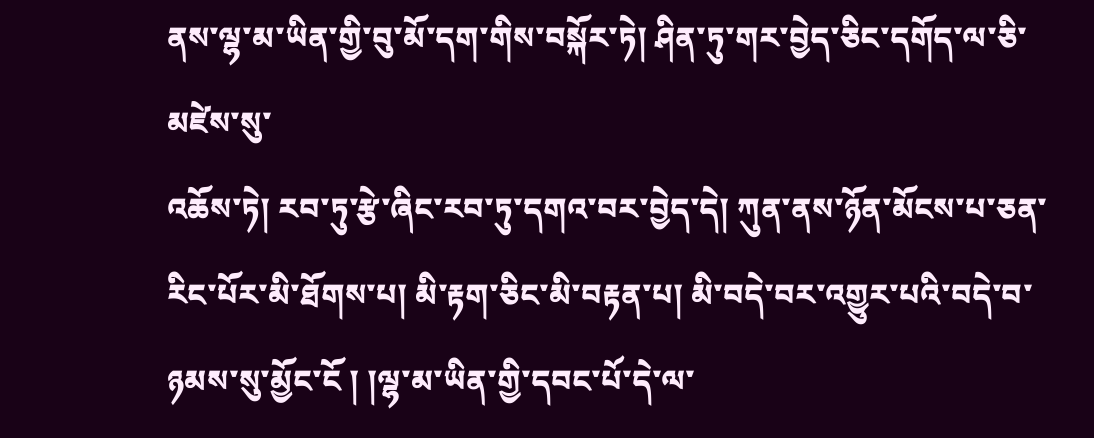ནས་ལྷ་མ་ཡིན་གྱི་བུ་མོ་དག་གིས་བསྐོར་ཏེ། ཤིན་ཏུ་གར་བྱེད་ཅིང་དགོད་ལ་ཅི་མཛེས་སུ་
འཆོས་ཏེ། རབ་ཏུ་རྩེ་ཞིང་རབ་ཏུ་དགའ་བར་བྱེད་དེ། ཀུན་ནས་ཉོན་མོངས་པ་ཅན་རིང་པོར་མི་ཐོགས་པ། མི་རྟག་ཅིང་མི་བརྟན་པ། མི་བདེ་བར་འགྱུར་པའི་བདེ་བ་ཉམས་སུ་མྱོང་ངོ ། །ལྷ་མ་ཡིན་གྱི་དབང་པོ་དེ་ལ་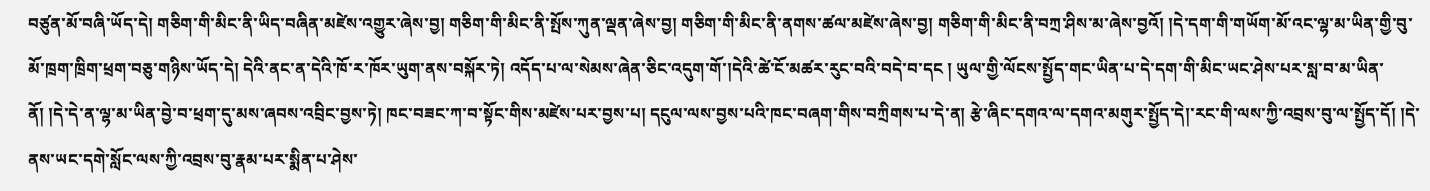བཙུན་མོ་བཞི་ཡོད་དེ། གཅིག་གི་མིང་ནི་ཡིད་བཞིན་མཛེས་འགྱུར་ཞེས་བྱ། གཅིག་གི་མིང་ནི་སྤོས་ཀུན་ལྡན་ཞེས་བྱ། གཅིག་གི་མིང་ནི་ནགས་ཚལ་མཛེས་ཞེས་བྱ། གཅིག་གི་མིང་ནི་བཀྲ་ཤིས་མ་ཞེས་བྱའོ། །དེ་དག་གི་གཡོག་མོ་འང་ལྷ་མ་ཡིན་གྱི་བུ་མོ་ཁྲག་ཁྲིག་ཕྲག་བཅུ་གཉིས་ཡོད་དེ། དེའི་ནང་ན་དེའི་ཁོ་ར་ཁོར་ཡུག་ནས་བསྐོར་ཏེ། འདོད་པ་ལ་སེམས་ཞེན་ཅིང་འདུག་གོ་།དེའི་ཚེ་ངོ་མཚར་རུང་བའི་བདེ་བ་དང ། ཡུལ་གྱི་ལོངས་སྤྱོད་གང་ཡིན་པ་དེ་དག་གི་མིང་ཡང་ཤེས་པར་སླ་བ་མ་ཡིན་ནོ། །དེ་དེ་ན་ལྷ་མ་ཡིན་བྱེ་བ་ཕྲག་དུ་མས་ཞབས་འབྲིང་བྱས་ཏེ། ཁང་བཟང་ཀ་བ་སྟོང་གིས་མཛེས་པར་བྱས་པ། དངུལ་ལས་བྱས་པའི་ཁང་བཞག་གིས་བཀྲིགས་པ་དེ་ན། རྩེ་ཞིང་དགའ་ལ་དགའ་མགུར་སྤྱོད་དེ།་རང་གི་ལས་ཀྱི་འབྲས་བུ་ལ་སྤྱོད་དོ། །དེ་ནས་ཡང་དགེ་སློང་ལས་ཀྱི་འབྲས་བུ་རྣམ་པར་སྨིན་པ་ཤེས་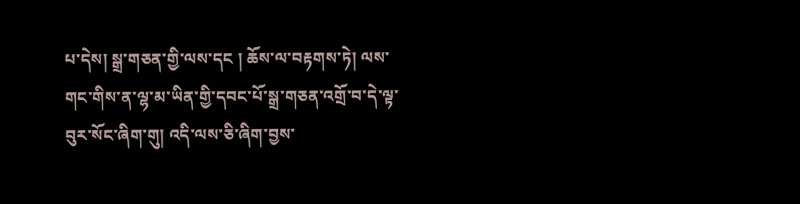པ་དེས། སྒྲ་གཅན་གྱི་ལས་དང ། ཆོས་ལ་བརྟགས་ཏེ། ལས་གང་གིས་ན་ལྷ་མ་ཡིན་གྱི་དབང་པོ་སྒྲ་གཅན་འགྲོ་བ་དེ་ལྟ་བུར་སོང་ཞིག་གུ། འདི་ལས་ཅི་ཞིག་བྱས་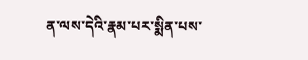ན་ལས་དེའི་རྣམ་པར་སྨིན་པས་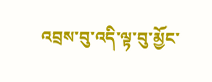འབྲས་བུ་འདི་ལྟ་བུ་མྱོང་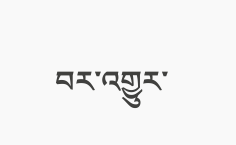བར་འགྱུར་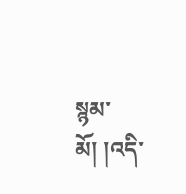སྙམ་མོ། །འདི་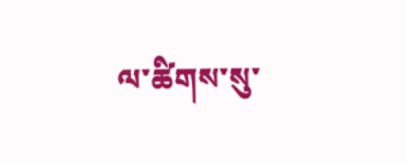ལ་ཚིགས་སུ་